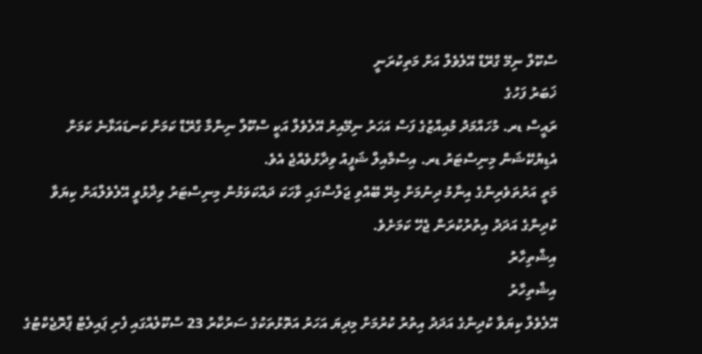ސްކޫލް ނިމޭ ގްރޭޑް އޭލެވެލް އަށް މަތިކުރަނީ
ޚަބަރު ފަހުގެ
ރައީސް ޑރ. މުހައްމަދު މުއިއްޒުގެ ފަސް އަހަރު ނިމޭއިރު އޭލެވެލް އަކީ ސްކޫލް ނިންމާ ގްރޭޑް ކަމަށް ކަނޑައަޅާނެ ކަމަށް އެޑިޔުކޭޝަން މިނިސްޓަރު ޑރ. އިސްމާއިލް ޝަފީއު ވިދާޅުވެއްޖެ އެވެ.
މަތީ އަރުތަވެރިންގެ އިނާމު ދިނުމަށް މިރޭ ބޭއްވި ޖަލްސާގައި ވާހަކަ ދައްކަވަމުން މިނިސްޓަރު ވިދާޅުވީ އޭލެވެލްއަށް ކިޔަވާ ކުދިންގެ އަދަދު އިތުރުކުރަން ޖެހޭ ކަމަށެވެ.
އިޝްތިހާރު
އިޝްތިހާރު
އޭލެވެލް ކިޔަވާ ކުދިންގެ އަދަދު އިތުރު ކުރުމަށް މިދިޔަ އަހަރު އަތޮޅުތަކުގެ ސަރުކާރު 23 ސްކޫލެއްގައި ފެށި ޕައިލެޓް ޕްރޮޖެކްޓުގެ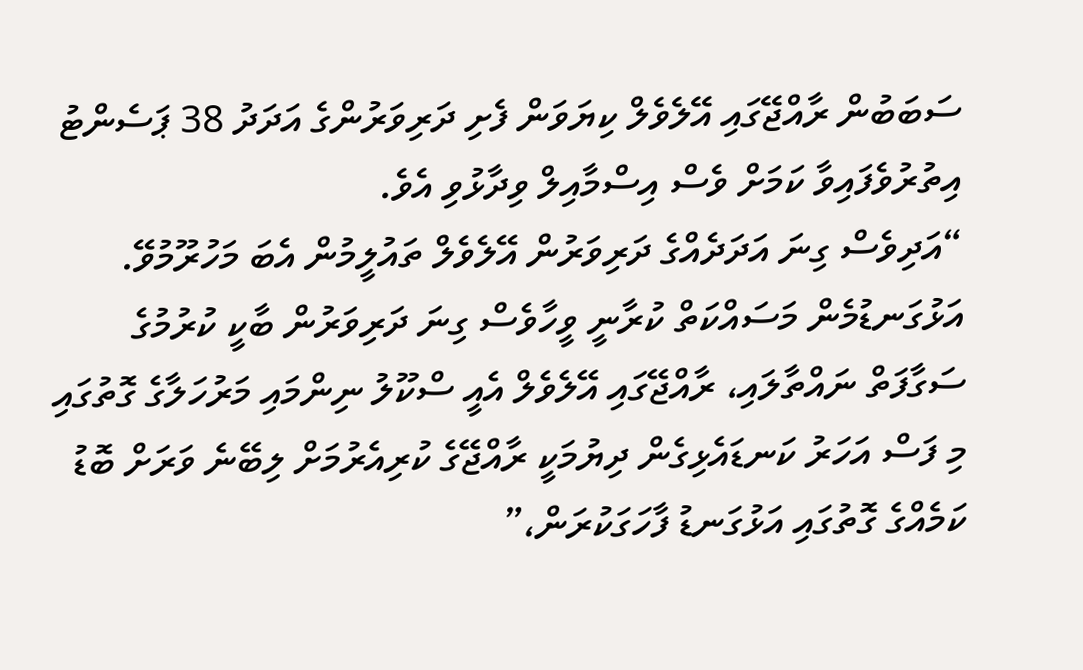ސަބަބުން ރާއްޖޭގައި އޭލެވެލް ކިޔަވަން ފެށި ދަރިވަރުންގެ އަދަދު 38 ޕަސެންޓު އިތުރުވެފައިވާ ކަމަށް ވެސް އިސްމާއިލް ވިދާޅުވި އެވެ.
“އަދިވެސް ގިނަ އަދަދެއްގެ ދަރިވަރުން އޭލެވެލް ތައުލީމުން އެބަ މަހުރޫމުވޭ. އަޅުގަނޑުމެން މަސައްކަތް ކުރާނީ ވީހާވެސް ގިނަ ދަރިވަރުން ބާކީ ކުރުމުގެ ސަގާފަތް ނައްތާލައި، ރާއްޖޭގައި އޭލެވެލް އެއީ ސްކޫލު ނިންމައި މަރުހަލާގެ ގޮތުގައި މި ފަސް އަހަރު ކަނޑައެޅިގެން ދިޔުމަކީ ރާއްޖޭގެ ކުރިއެރުމަށް ލިބޭނެ ވަރަށް ބޮޑު ކަމެއްގެ ގޮތުގައި އަޅުގަނޑު ފާހަގަކުރަން،”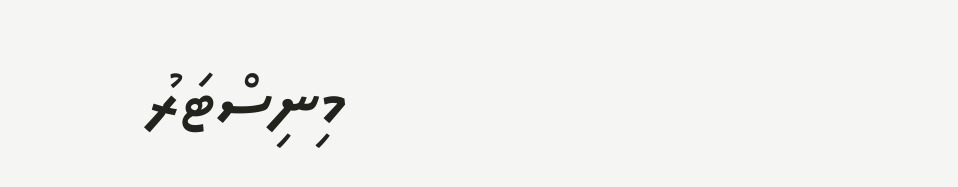މިނިސްޓަރު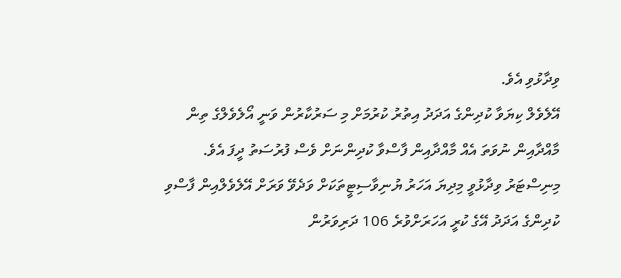ވިދާޅުވި އެވެ.
އޭލެވެލް ކިޔަވާ ކުދިންގެ އަދަދު އިތުރު ކުރުމަށް މި ސަރުކާރުން ވަނީ އޯލެވެލްގެ ތިން މާއްދާއިން ނުވަތަ އެއް މާއްދާއިން ފާސްވާ ކުދިންނަށް ވެސް ފުރުސަތު ދީފަ އެވެ.
މިނިސްޓަރު ވިދާޅުވީ މިދިޔަ އަހަރު ޔުނިވާސިޓީތަކަށް ވަދެވޭ ވަރަށް އޭލެވެލްއިން ފާސްވި ކުދިންގެ އަދަދު އޭގެ ކުރީ އަހަރަށްވުރެ 106 ދަރިވަރުން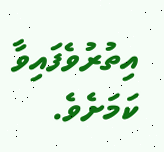އިތުރުވެފައިވާ ކަމަށެވެ.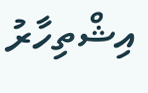އިޝްތިހާރު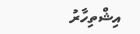އިޝްތިހާރު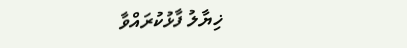ޚިޔާލު ފާޅުކުރައްވާ